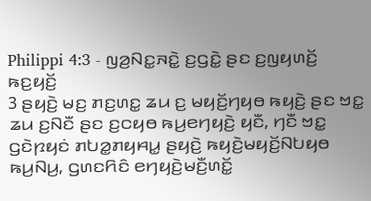Philippi 4:3 - ꤜꤤ꤬ꤡꤢ꤭ꤏꤢꤧ꤭ ꤢ꤬ꤞꤢꤧ꤭ ꤔꤢ ꤢ꤬ꤜꤟꤛꤢꤩ꤬ ꤒꤢ꤬ꤟꤢꤩ꤬
3 ꤔꤟꤢꤧ꤬ ꤗꤢ꤬ ꤊꤢ꤬ꤛꤢ꤭ ꤘꤣ ꤢ꤬ ꤗꤟꤢꤩ꤬ꤚꤟꤥ ꤒꤟꤢꤧ꤬ ꤔꤢ ꤠꤢ꤭ ꤘꤣ ꤢ꤬ꤡꤢꤪ ꤔꤢ ꤢ꤬ꤍꤟꤥ ꤒꤣ꤬ꤕꤚꤟꤢꤧ꤬ ꤟꤢꤪ, ꤚꤢꤪ ꤠꤢ꤭ ꤞꤢꤧꤐꤟꤢꤦ ꤊꤝꤤ꤭ꤊꤟꤌꤣ꤭ ꤔꤟꤢꤧ꤬ ꤒꤟꤢꤧ꤬ꤗꤟꤢꤩ꤬ꤡꤝꤟꤥ ꤒꤣ꤬ꤡꤣ꤬, ꤞꤛꤢꤖꤢꤨ ꤕꤚꤟꤢꤧ꤬ꤗꤢꤪ꤬ꤛꤢꤩ꤭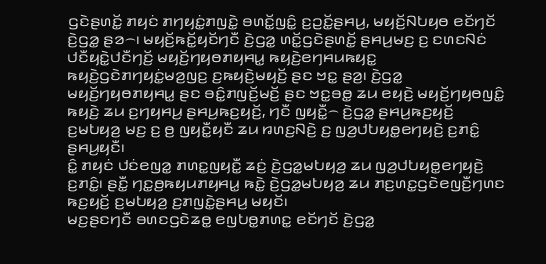ꤞꤢꤧꤔꤛꤢꤩ꤭ ꤊꤟꤢꤦ ꤊꤚꤟꤢꤦ꤭ꤊꤜꤢꤧ꤭ ꤋꤛꤢꤩ꤭ꤜꤢꤨ꤭ ꤢ꤬ꤑꤢꤩ꤭ꤔꤌꤣ꤬, ꤗꤟꤢꤩ꤬ꤡꤝꤟꤥ ꤕꤢꤩꤚꤢꤩ ꤢꤧ꤬ꤞꤤ꤭ ꤔꤤ꤮꤯ ꤗꤟꤢꤩ꤬ꤒꤢꤩ꤭ꤟꤢꤩꤚꤢꤪ ꤢꤧ꤬ꤞꤤ꤭ ꤛꤢꤩ꤭ꤞꤢꤧꤔꤛꤢꤩ꤭ ꤔꤌꤣ꤬ꤗꤢ꤬ ꤢ꤬ ꤢꤛꤢꤡꤢꤦ ꤓꤢꤪꤟꤢꤧ꤭ꤓꤢꤪꤚꤢꤩ꤬ ꤗꤟꤢꤩ꤬ꤚꤟꤥꤊꤟꤌꤣ꤭ ꤒꤟꤢꤧ꤬ꤕꤚꤌꤣꤒꤟꤢ꤭ ꤒꤟꤢꤧ꤬ꤞꤢꤧꤊꤚꤟꤢꤦ꤭ꤗꤤ꤬ꤜꤢ꤬ ꤢ꤬ꤒꤟꤢꤧ꤬ꤗꤟꤢꤩ꤬ ꤔꤢ ꤠꤢ꤭ ꤔꤤ꤬꤯ ꤢꤧ꤬ꤞꤤ꤭ ꤗꤟꤢꤩ꤬ꤚꤟꤥꤊꤟꤌꤣ꤭ ꤔꤢ ꤋꤢꤨ꤭ꤊꤜꤢꤩ꤬ꤗꤢꤩ꤬ ꤔꤢ ꤠꤢ꤭ꤋꤥ꤭ ꤘꤣ ꤕꤟꤢꤧ꤬ ꤗꤟꤢꤩ꤬ꤚꤟꤥꤜꤢꤨ꤭ ꤒꤟꤢꤧ꤬ ꤘꤣ ꤢ꤬ꤚꤟꤌꤣ꤬ ꤔꤌꤣ꤬ꤒꤢ꤬ꤟꤢꤩ꤬, ꤚꤢꤪ ꤜꤟꤢꤪ꤭꤮ ꤢꤧ꤬ꤞꤤ꤭ ꤔꤌꤣ꤬ꤒꤢ꤬ꤟꤢꤩ꤬ ꤢ꤬ꤗꤝꤟꤤ꤬ ꤗꤢ꤬ ꤢ꤬ ꤥ꤬ ꤜꤟꤢꤪ꤭ꤟꤢꤪ ꤘꤣ ꤙꤛꤢ꤬ꤡꤢꤧ꤬ ꤢ꤬ ꤜꤤ꤬ꤓꤝꤟꤥ꤭ꤕꤚꤟꤢꤧ꤬ ꤢ꤬ꤊꤢꤨ꤭ ꤔꤌꤣ꤬ꤟꤢꤪ꤯
ꤢꤨ꤭ ꤊꤟꤢꤦ ꤓꤢꤦꤕꤜꤤ꤭ ꤊꤛꤢ꤭ꤜꤟꤢꤪ꤭ ꤘꤢꤦ꤬ ꤢꤧ꤬ꤞꤤ꤭ꤗꤝꤟꤤ꤬ ꤘꤣ ꤜꤤ꤬ꤓꤝꤟꤥ꤭ꤕꤚꤟꤢꤧ꤬ ꤢ꤬ꤊꤢꤨ꤭꤯ ꤔꤢꤪ꤭ ꤚꤢ꤭ꤥ꤬ꤒꤟꤣꤊꤟꤌꤣ꤭ ꤒꤢꤧ꤭ ꤢꤧ꤬ꤞꤤ꤭ꤗꤝꤟꤤ꤬ ꤘꤣ ꤊꤢ꤬ꤛꤢ꤭ꤞꤢꤧꤕꤜꤢꤪ꤬ꤚꤛꤢ ꤒꤢ꤬ꤟꤢꤩ꤬ ꤢ꤬ꤗꤝꤟꤤ꤬ ꤢ꤬ꤊꤜꤢꤧ꤭ꤔꤌꤣ꤬ ꤗꤟꤢꤩ꤯
ꤗꤢ꤬ꤔꤢꤚꤢꤪ ꤋꤛꤢꤞꤢꤧꤘꤥ꤭ ꤕꤜꤝꤥ꤭ꤊꤛꤢ꤭ ꤕꤢꤩꤚꤢꤩ ꤢꤧ꤬ꤞꤤ꤭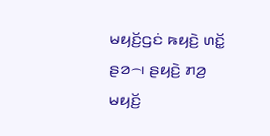ꤗꤟꤢꤩ꤬ꤞꤢꤦ ꤒꤟꤢꤧ꤬ ꤛꤢꤩ꤭ ꤔꤤ꤮꤯ ꤔꤟꤢꤧ꤬ ꤊꤤ꤬ ꤗꤟꤢꤩ꤬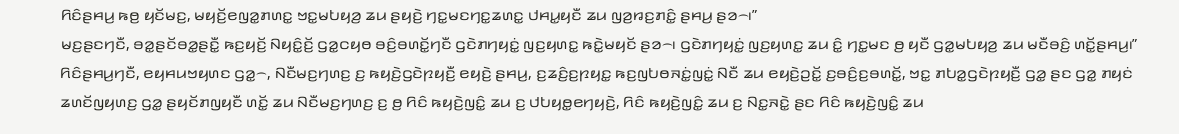ꤖꤢꤨꤔꤌꤣ꤬ ꤒꤥ꤬ ꤟꤢꤩꤗꤢ꤬, ꤗꤟꤢꤩ꤬ꤕꤜꤤ꤭ꤊꤛꤢ꤭ ꤠꤢ꤭ꤗꤝꤟꤤ꤬ ꤘꤣ ꤔꤟꤢꤧ꤬ ꤚꤢ꤭ꤗꤢꤚꤢ꤭ꤘꤛꤢ꤭ ꤓꤌꤣ꤭ꤟꤢꤪ ꤘꤣ ꤜꤤ꤬ꤙꤢ꤬ꤊꤢꤨ꤭ ꤔꤌꤣ꤬ ꤔꤤ꤮꤯”
ꤗꤢ꤬ꤔꤢꤚꤢꤪ, ꤋꤤ꤭ꤔꤢꤩꤋꤤ꤭ꤔꤢꤪ꤭ ꤒꤢ꤬ꤟꤢꤩ꤬ ꤡꤟꤢꤨ꤭ꤢꤩ꤬ ꤞꤤ꤭ꤍꤟꤥ ꤋꤢꤨ꤬ꤋꤛꤢꤩ꤭ꤚꤢꤪ ꤞꤢꤧꤊꤚꤟꤢꤦ꤭ ꤜꤢ꤬ꤟꤛꤢ꤭ ꤒꤢꤧ꤭ꤗꤟꤢꤩ ꤔꤤ꤮꤯ ꤞꤢꤧꤊꤚꤟꤢꤦ꤭ ꤜꤢ꤬ꤟꤛꤢ꤭ ꤘꤣ ꤢꤨ꤭ ꤚꤢ꤭ꤗꤢ ꤥ꤬ ꤟꤢꤪ ꤞꤤ꤭ꤗꤝꤟꤤ꤬ ꤘꤣ ꤗꤢꤪꤋꤢꤨ꤬ ꤛꤢꤩ꤭ꤔꤌꤣ꤬꤯”
ꤖꤢꤨꤔꤌꤣ꤬ꤚꤢꤪ, ꤕꤟꤌꤣꤠꤟꤛꤢ ꤞꤤ꤭꤮, ꤡꤢꤪꤗꤢ꤬ꤚꤛꤢ꤬ ꤢ꤬ ꤒꤟꤢꤧ꤬ꤞꤢꤧꤐꤟꤢꤪ꤬ ꤕꤟꤢꤧ꤬ ꤔꤌꤣ꤬, ꤢ꤬ꤘꤢꤨ꤬ꤢ꤬ꤐꤟꤢ꤭ ꤒꤢ꤬ꤜꤝꤥꤏꤢꤦ꤭ꤜꤢꤦ꤭ ꤡꤢꤪ ꤘꤣ ꤕꤟꤢꤧ꤬ꤑꤢꤩ꤭ ꤢ꤬ꤋꤢꤨ꤬ꤢ꤬ꤋꤛꤢꤩ꤭, ꤠꤢ꤭ ꤊꤝꤤ꤭ꤞꤢꤧꤐꤟꤢꤪ꤬ ꤞꤤ꤭ ꤔꤢ ꤞꤤ꤭ ꤊꤟꤢꤦ ꤘꤛꤢꤩꤜꤟꤛꤢ꤬ ꤞꤤ꤭ ꤔꤟꤢꤩꤊꤜꤟꤢꤪ ꤛꤢꤩ꤭ ꤘꤣ ꤡꤢꤪꤗꤢ꤬ꤚꤛꤢ꤬ ꤢ꤬ ꤥ꤬ ꤖꤢꤨ ꤒꤟꤢꤧ꤬ꤜꤢꤨ꤭ ꤘꤣ ꤢ꤬ ꤓꤝꤟꤥ꤭ꤕꤚꤟꤢꤧ꤬, ꤖꤢꤨ ꤒꤟꤢꤧ꤬ꤜꤢꤨ꤭ ꤘꤣ ꤢ꤬ ꤡꤢ꤭ꤏꤢꤧ꤭ ꤔꤢ ꤖꤢꤨ ꤒꤟꤢꤧ꤬ꤜꤢꤨ꤭ ꤘꤣ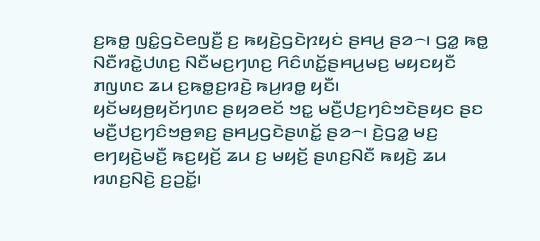ꤢ꤬ꤒꤥ꤭ ꤜꤢꤨ꤭ꤞꤢꤧꤕꤜꤢꤪ꤬ ꤢ꤬ ꤒꤟꤢꤧ꤬ꤞꤢꤧꤐꤟꤢꤦ ꤔꤌꤣ꤬ ꤔꤤ꤮꤯ ꤞꤤ꤭ ꤒꤥ꤭ ꤡꤢꤪꤙꤢꤧ꤭ꤓꤛꤢ꤬ ꤡꤢꤪꤗꤢ꤬ꤚꤛꤢ꤬ ꤖꤢꤨꤛꤢꤩ꤭ꤔꤌꤣ꤬ꤗꤢ꤬ ꤗꤟꤢꤟꤢꤪ ꤊꤜꤛꤢ ꤘꤣ ꤢ꤬ꤒꤥ꤭ꤢ꤬ꤙꤢꤧ꤬ ꤒꤣ꤬ꤙꤥ꤭ ꤟꤢꤪ꤯
ꤟꤢꤩꤗꤟꤥ꤬ꤟꤢꤩꤚꤛꤢ ꤔꤟꤤꤕꤢꤩ ꤠꤢ꤭ ꤗꤢꤪ꤬ꤓꤢ꤬ꤚꤢꤨꤠꤢꤧꤔꤟꤢ ꤔꤢ ꤗꤢꤪ꤬ꤓꤢ꤬ꤚꤢꤨꤠꤥ꤬ꤎꤢ꤬ ꤔꤌꤣ꤬ꤞꤢꤧꤔꤛꤢꤩ꤭ ꤔꤤ꤮꤯ ꤢꤧ꤬ꤞꤤ꤭ ꤗꤢ꤬ ꤕꤚꤟꤢꤧ꤬ꤗꤢꤪ꤬ ꤒꤢ꤬ꤟꤢꤩ꤬ ꤘꤣ ꤢ꤬ ꤗꤟꤢꤩ꤬ ꤔꤛꤢ꤬ꤡꤢꤪ ꤒꤟꤢꤧ꤬ ꤘꤣ ꤙꤛꤢ꤬ꤡꤢꤧ꤬ ꤢ꤬ꤑꤢꤩ꤭꤯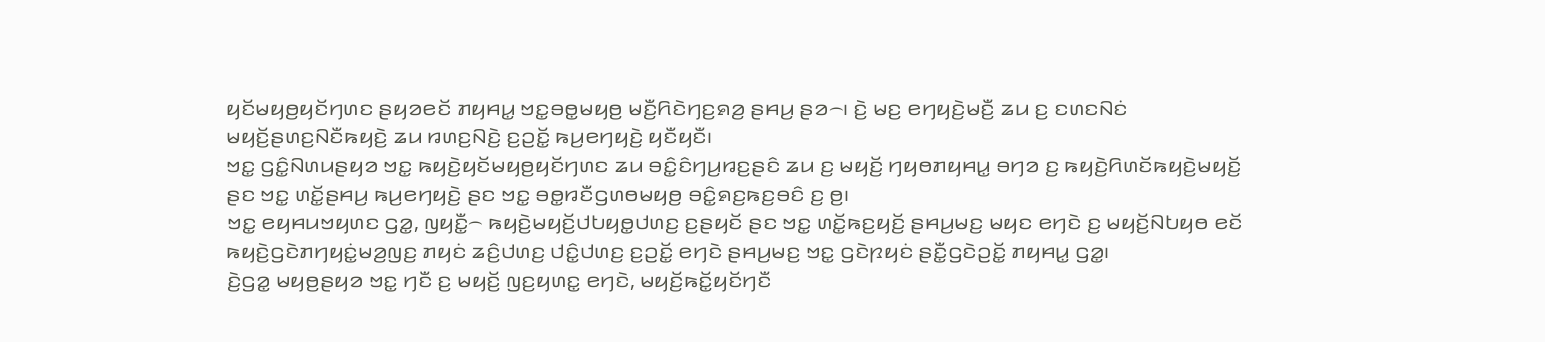ꤟꤢꤩꤗꤟꤥ꤬ꤟꤢꤩꤚꤛꤢ ꤔꤟꤤꤕꤢꤩ ꤊꤟꤌꤣ꤭ ꤠꤢ꤭ꤋꤥ꤭ꤗꤟꤥ꤬ ꤗꤢꤪ꤬ꤖꤢꤧꤚꤢ꤬ꤎꤤ꤬ ꤔꤌꤣ꤬ ꤔꤤ꤮꤯ ꤢꤧ꤬ ꤗꤢ꤬ ꤕꤚꤟꤢꤧ꤬ꤗꤢꤪ꤬ ꤘꤣ ꤢ꤬ ꤢꤛꤢꤡꤢꤦ ꤗꤟꤢꤩ꤬ꤔꤛꤢ꤬ꤡꤢꤪꤒꤟꤢꤧ꤬ ꤘꤣ ꤙꤛꤢ꤬ꤡꤢꤧ꤬ ꤢ꤬ꤑꤢꤩ꤭ ꤒꤣ꤬ꤕꤚꤟꤢꤧ꤬ ꤟꤢꤪꤟꤢꤪ꤯
ꤠꤢ꤭ ꤞꤢꤨ꤭ꤡꤛꤣꤔꤟꤤ ꤠꤢ꤭ ꤒꤟꤢꤧ꤬ꤟꤢꤩꤗꤟꤥ꤬ꤟꤢꤩꤚꤛꤢ ꤘꤣ ꤋꤢꤨ꤭ꤢꤨꤚꤣ꤬ꤙꤢ꤬ꤔꤢꤨ ꤘꤣ ꤢ꤬ ꤗꤟꤢꤩ꤬ ꤚꤟꤥꤊꤟꤌꤣ꤭ ꤋꤚꤤ ꤢ꤬ ꤒꤟꤢꤧ꤬ꤖꤛꤢꤩꤒꤟꤢꤧ꤬ꤗꤟꤢꤩ꤬ ꤔꤢ ꤠꤢ꤭ ꤛꤢꤩ꤭ꤔꤌꤣ꤬ ꤒꤣ꤬ꤕꤚꤟꤢꤧ꤬ ꤔꤢ ꤠꤢ꤭ ꤋꤥ꤭ꤙꤢꤪꤞꤛꤥꤗꤟꤥ꤬ ꤋꤢꤨ꤭ꤎꤢ꤬ꤒꤢ꤬ꤋꤢꤨ ꤢ꤬ ꤥ꤬꤯
ꤠꤢ꤭ ꤕꤟꤌꤣꤠꤟꤛꤢ ꤞꤤ꤭, ꤜꤟꤢꤪ꤭꤮ ꤒꤟꤢꤧ꤬ꤗꤟꤢꤩ꤬ꤓꤝꤟꤥ꤭ꤓꤛꤢ꤬ ꤢ꤬ꤔꤟꤢꤩ ꤔꤢ ꤠꤢ꤭ ꤛꤢꤩ꤭ꤒꤢ꤬ꤟꤢꤩ꤬ ꤔꤌꤣ꤬ꤗꤢ꤬ ꤗꤟꤢ ꤕꤚꤢꤧ ꤢ꤬ ꤗꤟꤢꤩ꤬ꤡꤝꤟꤥ ꤕꤢꤩ ꤒꤟꤢꤧ꤬ꤞꤢꤧꤊꤚꤟꤢꤦ꤭ꤗꤤ꤬ꤜꤢ꤬ ꤊꤟꤢꤦ ꤘꤢꤨ꤬ꤓꤛꤢ꤬ ꤓꤢꤨ꤭ꤓꤛꤢ꤬ ꤢ꤬ꤑꤢꤩ꤭ ꤕꤚꤢꤧ ꤔꤌꤣ꤬ꤗꤢ꤬ ꤠꤢ꤭ ꤞꤢꤧꤐꤟꤢꤦ ꤔꤢꤪ꤭ꤞꤢꤧꤑꤢꤩ꤭ ꤊꤟꤌꤣ꤭ ꤞꤤ꤭꤯
ꤢꤧ꤬ꤞꤤ꤭ ꤗꤟꤥ꤬ꤔꤟꤤ ꤠꤢ꤭ ꤚꤢꤪ ꤢ꤬ ꤗꤟꤢꤩ꤬ ꤜꤢ꤬ꤟꤛꤢ꤭ ꤕꤚꤢꤧ, ꤗꤟꤢꤩ꤬ꤒꤢꤩ꤭ꤟꤢꤩꤚꤢꤪ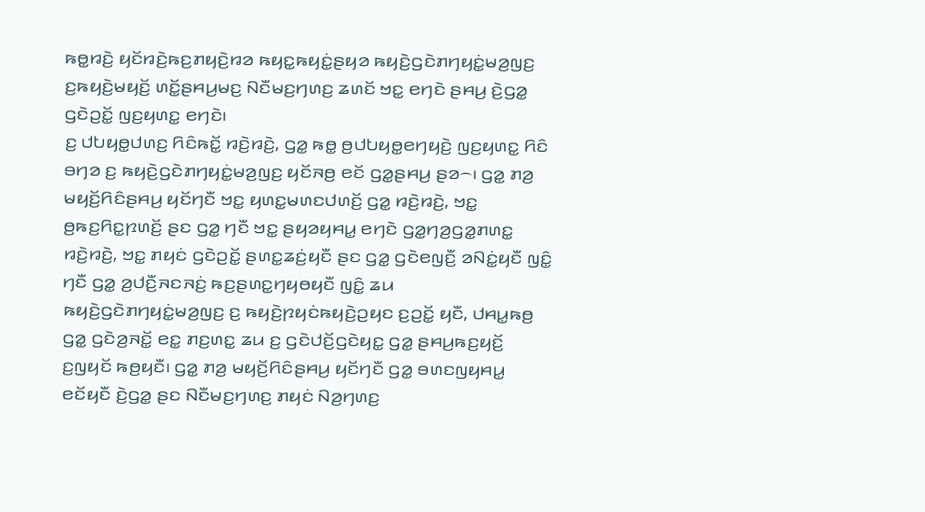ꤒꤥ꤭ꤙꤢꤧ꤬ ꤟꤢꤩꤙꤢꤧ꤬ꤒꤢ꤬ꤊꤟꤢꤧ꤬ꤙꤤ ꤒꤟꤢ꤭ꤒꤟꤢꤦ꤭ꤔꤟꤤ ꤒꤟꤢꤧ꤬ꤞꤢꤧꤊꤚꤟꤢꤦ꤭ꤗꤤ꤬ꤜꤢ꤬ ꤢ꤬ꤒꤟꤢꤧ꤬ꤗꤟꤢꤩ꤬ ꤛꤢꤩ꤭ꤔꤌꤣ꤬ꤗꤢ꤬ ꤡꤢꤪꤗꤢ꤬ꤚꤛꤢ꤬ ꤘꤛꤢꤩ ꤠꤢ꤭ ꤕꤚꤢꤧ ꤔꤌꤣ꤬ ꤢꤧ꤬ꤞꤤ꤭ ꤞꤢꤧꤑꤢꤩ꤭ ꤜꤢ꤬ꤟꤛꤢ꤭ ꤕꤚꤢꤧ꤯
ꤢ꤬ ꤓꤝꤟꤥ꤭ꤓꤛꤢ꤬ ꤖꤢꤨꤒꤢꤩ꤭ ꤙꤢꤧ꤬ꤙꤢꤧ꤬, ꤞꤤ꤭ ꤒꤥ꤭ ꤥ꤬ꤓꤝꤟꤥ꤭ꤕꤚꤟꤢꤧ꤬ ꤜꤢ꤬ꤟꤛꤢ꤭ ꤖꤢꤨ ꤋꤚꤤ ꤢ꤬ ꤒꤟꤢꤧ꤬ꤞꤢꤧꤊꤚꤟꤢꤦ꤭ꤗꤤ꤬ꤜꤢ꤬ ꤟꤢꤩꤏꤥ꤬ ꤕꤢꤩ ꤞꤤ꤭ꤔꤌꤣ꤬ ꤔꤤ꤮꤯ ꤞꤤ꤭ ꤊꤤ꤬ ꤗꤟꤢꤩ꤬ꤖꤢꤨꤔꤌꤣ꤬ ꤟꤢꤩꤚꤢꤪ ꤠꤢ꤭ ꤟꤛꤢ꤭ꤗꤛꤢꤓꤛꤢꤩ꤬ ꤞꤤ꤭ ꤙꤢꤧ꤬ꤙꤢꤧ꤬, ꤠꤢ꤭ ꤥ꤬ꤒꤢ꤬ꤖꤢ꤭ꤐꤛꤢꤩ꤬ ꤔꤢ ꤞꤤ꤭ ꤚꤢꤪ ꤠꤢ꤭ ꤔꤟꤤꤟꤌꤣ꤭ ꤕꤚꤢꤧ ꤞꤤ꤭ꤚꤤ꤬ꤞꤤ꤭ꤊꤛꤢ꤭ ꤙꤢꤧ꤬ꤙꤢꤧ꤬, ꤠꤢ꤭ ꤊꤟꤢꤦ ꤞꤢꤧꤑꤢꤩ꤭ ꤔꤛꤢ꤭ꤘꤢꤦ꤬ꤟꤢꤪ ꤔꤢ ꤞꤤ꤭ ꤞꤢꤧꤕꤜꤢꤪ꤬ ꤤꤡꤢꤦ꤭ꤟꤢꤪ ꤜꤢꤨ꤭ ꤚꤢꤪ ꤞꤤ꤭ ꤤ꤬ꤓꤢꤪ꤬ꤏꤢꤏꤢꤦ꤬ ꤒꤢ꤬ꤔꤛꤢ꤭ꤚꤟꤥꤟꤢꤪ ꤜꤢꤨ꤭ ꤘꤣ ꤒꤟꤢꤧ꤬ꤞꤢꤧꤊꤚꤟꤢꤦ꤭ꤗꤤ꤬ꤜꤢ꤬ ꤢ꤬ ꤒꤟꤢꤧ꤬ꤐꤟꤢꤦꤒꤟꤢꤧ꤬ꤑꤟꤢ ꤢ꤬ꤑꤢꤩ꤭ ꤟꤢꤪ, ꤓꤌꤣ꤭ꤒꤥ꤬ ꤞꤤ꤭ ꤞꤢꤧꤤ꤬ꤏꤢꤩ꤭ ꤕꤢ꤭ ꤊꤢ꤬ꤛꤢ꤭ ꤘꤣ ꤢ꤬ ꤞꤢꤧꤓꤢꤩ꤬ꤞꤢꤧꤟꤢ꤭ ꤞꤤ꤭ ꤔꤌꤣ꤬ꤒꤢ꤬ꤟꤢꤩ꤬ ꤢ꤬ꤜꤟꤢꤩ ꤒꤥ꤬ꤟꤢꤪ꤯ ꤞꤤ꤭ ꤊꤤ꤬ ꤗꤟꤢꤩ꤬ꤖꤢꤨꤔꤌꤣ꤬ ꤟꤢꤩꤚꤢꤪ ꤞꤤ꤭ ꤋꤛꤢꤜꤟꤌꤣ꤭ ꤕꤢꤩꤟꤢꤪ ꤢꤧ꤬ꤞꤤ꤭ ꤔꤢ ꤡꤢꤪꤗꤢ꤬ꤚꤛꤢ꤬ ꤊꤟꤢꤦ ꤡꤤ꤬ꤚꤛꤢ꤬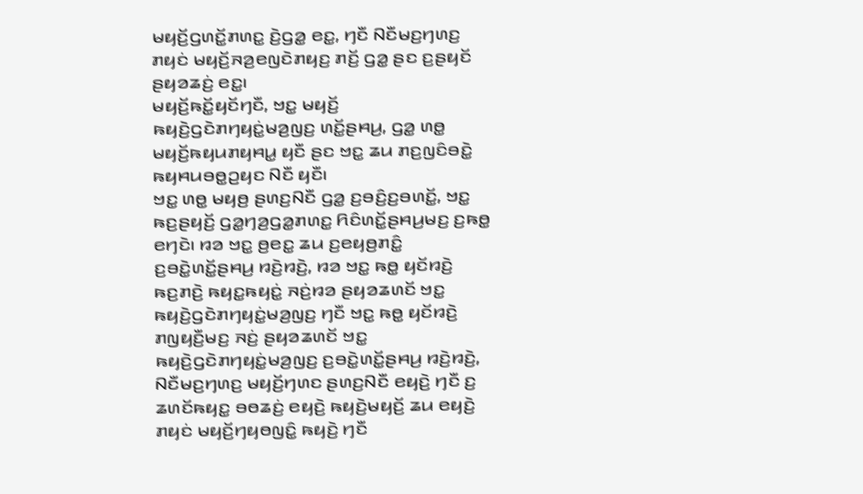ꤗꤟꤢꤩ꤬ꤞꤛꤢꤩ꤭ꤊꤛꤢ꤭ ꤢꤧ꤬ꤞꤤ꤭ ꤕꤢ꤭, ꤚꤢꤪ ꤡꤢꤪꤗꤢ꤬ꤚꤛꤢ꤬ ꤊꤟꤢꤦ ꤗꤟꤢꤩ꤬ꤏꤤ꤬ꤕꤜꤢꤧꤊꤟꤢ꤬ ꤊꤢꤩ꤬ ꤞꤤ꤭ ꤔꤢ ꤢ꤬ꤔꤟꤢꤩ ꤔꤟꤤꤘꤢꤦ꤬ ꤕꤢ꤭꤯
ꤗꤟꤢꤩ꤬ꤒꤢꤩ꤭ꤟꤢꤩꤚꤢꤪ, ꤠꤢ꤭ ꤗꤟꤢꤩ꤬ ꤒꤟꤢꤧ꤬ꤞꤢꤧꤊꤚꤟꤢꤦ꤭ꤗꤤ꤬ꤜꤢ꤬ ꤛꤢꤩ꤭ꤔꤌꤣ꤬, ꤞꤤ꤭ ꤛꤥ꤭ ꤗꤟꤢꤩ꤬ꤒꤟꤣꤊꤟꤌꤣ꤭ ꤟꤢꤪ ꤔꤢ ꤠꤢ꤭ ꤘꤣ ꤊꤢ꤬ꤜꤢꤨꤋꤢꤧ꤭ ꤒꤟꤌꤣꤋꤥ꤭ꤑꤟꤢ ꤡꤢꤪ ꤟꤢꤪ꤯
ꤠꤢ꤭ ꤛꤥ꤭ ꤗꤟꤥ꤬ ꤔꤛꤢ꤬ꤡꤢꤪ ꤞꤤ꤭ ꤢ꤬ꤋꤢꤨ꤬ꤢ꤬ꤋꤛꤢꤩ꤭, ꤠꤢ꤭ ꤒꤢ꤬ꤔꤟꤢꤩ꤬ ꤞꤤ꤭ꤚꤤ꤬ꤞꤤ꤭ꤊꤛꤢ꤭ ꤖꤢꤨꤛꤢꤩ꤭ꤔꤌꤣ꤬ꤗꤢ꤬ ꤢ꤬ꤒꤥ꤭ ꤕꤚꤢꤧ꤯ ꤙꤤ ꤠꤢ꤭ ꤥ꤬ꤕꤢ꤭ ꤘꤣ ꤢ꤬ꤕꤟꤥ꤬ꤊꤢꤨ꤭ ꤢ꤬ꤋꤢꤧ꤭ꤛꤢꤩ꤭ꤔꤌꤣ꤬ ꤙꤢꤧ꤬ꤙꤢꤧ꤬, ꤙꤤ ꤠꤢ꤭ ꤒꤥ꤭ ꤟꤢꤩꤙꤢꤧ꤬ ꤒꤢ꤬ꤊꤢꤧ꤬ ꤒꤟꤢ꤭ꤒꤟꤢꤦ꤭ ꤏꤢꤦ꤬ꤙꤤ ꤔꤟꤤꤘꤛꤢꤩ ꤠꤢ꤭ ꤒꤟꤢꤧ꤬ꤞꤢꤧꤊꤚꤟꤢꤦ꤭ꤗꤤ꤬ꤜꤢ꤬ ꤚꤢꤪ ꤠꤢ꤭ ꤒꤥ꤭ ꤟꤢꤩꤙꤢꤧ꤬ ꤊꤜꤟꤢꤪ꤬ꤗꤢ꤬ ꤏꤢꤦ꤬ ꤔꤟꤤꤘꤛꤢꤩ ꤠꤢ꤭ ꤒꤟꤢꤧ꤬ꤞꤢꤧꤊꤚꤟꤢꤦ꤭ꤗꤤ꤬ꤜꤢ꤬ ꤢ꤬ꤋꤢꤧ꤭ꤛꤢꤩ꤭ꤔꤌꤣ꤬ ꤙꤢꤧ꤬ꤙꤢꤧ꤬, ꤡꤢꤪꤗꤢ꤬ꤚꤛꤢ꤬ ꤗꤟꤢꤩ꤬ꤚꤛꤢ ꤔꤛꤢ꤬ꤡꤢꤪ ꤕꤟꤢꤧ꤬ ꤚꤢꤪ ꤢ꤬ ꤘꤛꤢꤩꤒꤟꤢ꤭ ꤋꤥꤘꤢꤦ꤬ ꤕꤟꤢꤧ꤬ ꤒꤟꤢꤧ꤬ꤗꤟꤢꤩ꤬ ꤘꤣ ꤕꤟꤢꤧ꤬ ꤊꤟꤢꤦ ꤗꤟꤢꤩ꤬ꤚꤟꤥꤜꤢꤨ꤭ ꤒꤟꤢꤧ꤬ ꤚꤢꤪ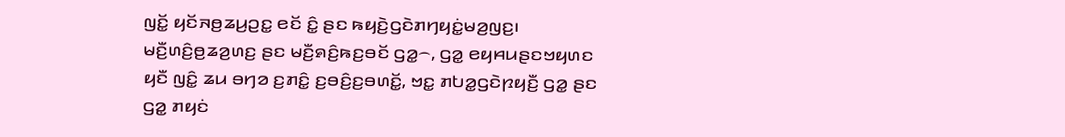ꤜꤢꤩ꤭ ꤟꤢꤩꤏꤥ꤬ꤘꤣ꤬ꤑꤢ꤭ ꤕꤢꤩ ꤢꤨ꤭ ꤔꤢ ꤒꤟꤢꤧ꤬ꤞꤢꤧꤊꤚꤟꤢꤦ꤭ꤗꤤ꤬ꤜꤢ꤬꤯
ꤗꤢꤪ꤬ꤛꤢꤨ꤬ꤥ꤬ꤘꤤ꤬ꤛꤢ꤬ ꤔꤢ ꤗꤢꤪ꤬ꤎꤢꤨ꤬ꤒꤢ꤬ꤋꤢꤩ ꤞꤤ꤭꤮, ꤞꤤ꤭ ꤕꤟꤌꤣꤔꤢꤠꤟꤛꤢ ꤟꤢꤪ ꤜꤢꤨ꤭ ꤘꤣ ꤋꤚꤤ ꤢ꤬ꤊꤢꤨ꤭ ꤢ꤬ꤋꤢꤨ꤬ꤢ꤬ꤋꤛꤢꤩ꤭, ꤠꤢ꤭ ꤊꤝꤤ꤭ꤞꤢꤧꤐꤟꤢꤪ꤬ ꤞꤤ꤭ ꤔꤢ ꤞꤤ꤭ ꤊꤟꤢꤦ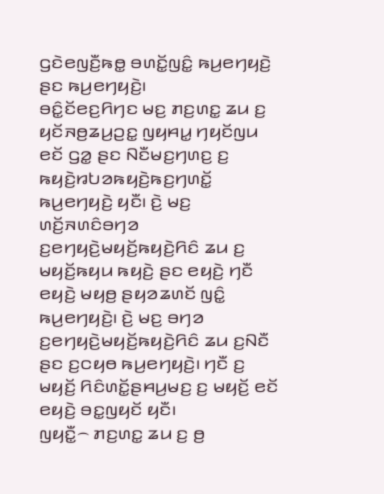ꤞꤢꤧꤕꤜꤢꤪ꤬ꤒꤥ꤭ ꤋꤛꤢꤩ꤭ꤜꤢꤨ꤭ ꤒꤣ꤬ꤕꤚꤟꤢꤧ꤬ ꤔꤢ ꤒꤣ꤬ꤕꤚꤟꤢꤧ꤬꤯
ꤋꤢꤨ꤭ꤢꤩꤕꤢ꤬ꤖꤚꤢ ꤗꤢ꤬ ꤊꤢ꤬ꤛꤢ꤭ ꤘꤣ ꤢ꤬ ꤟꤢꤩꤏꤥ꤬ꤘꤣ꤬ꤑꤢ꤭ ꤜꤟꤌꤣ꤭ ꤚꤟꤢꤩꤜꤣ ꤕꤢꤩ ꤞꤤ꤭ ꤔꤢ ꤡꤢꤪꤗꤢ꤬ꤚꤛꤢ꤬ ꤢ꤬ ꤒꤟꤢꤧ꤬ꤙꤝꤤꤒꤟꤢꤧ꤬ꤒꤢ꤬ꤚꤛꤢꤩ꤭ ꤒꤣ꤬ꤕꤚꤟꤢꤧ꤬ ꤟꤢꤪ꤯ ꤢꤧ꤬ ꤗꤢ꤬ ꤛꤢꤩ꤬ꤏꤛꤢꤨꤋꤚꤤ ꤢ꤬ꤕꤚꤟꤢꤧ꤬ꤗꤟꤢꤩ꤬ꤒꤟꤢꤧ꤬ꤖꤢꤨ ꤘꤣ ꤢ꤬ ꤗꤟꤢꤩ꤬ꤒꤟꤣ ꤒꤟꤢꤧ꤬ ꤔꤢ ꤕꤟꤢꤧ꤬ ꤚꤢꤪ ꤕꤟꤢꤧ꤬ ꤗꤟꤥ꤬ ꤔꤟꤤꤘꤛꤢꤩ ꤜꤢꤨ꤭ ꤒꤣ꤬ꤕꤚꤟꤢꤧ꤬꤯ ꤢꤧ꤬ ꤗꤢ꤬ ꤋꤚꤤ ꤢ꤬ꤕꤚꤟꤢꤧ꤬ꤗꤟꤢꤩ꤬ꤒꤟꤢꤧ꤬ꤖꤢꤨ ꤘꤣ ꤢ꤬ꤡꤢꤪ ꤔꤢ ꤢ꤬ꤍꤟꤥ ꤒꤣ꤬ꤕꤚꤟꤢꤧ꤬꤯ ꤚꤢꤪ ꤢ꤬ ꤗꤟꤢꤩ꤬ ꤖꤢꤨꤛꤢꤩ꤭ꤔꤌꤣ꤬ꤗꤢ꤬ ꤢ꤬ ꤗꤟꤢꤩ꤬ ꤕꤢꤩ ꤕꤟꤢꤧ꤬ ꤋꤢ꤭ꤜꤟꤢꤩ ꤟꤢꤪ꤯
ꤜꤟꤢꤪ꤭꤮ ꤊꤢ꤬ꤛꤢ꤭ ꤘꤣ ꤢ꤬ ꤥ꤬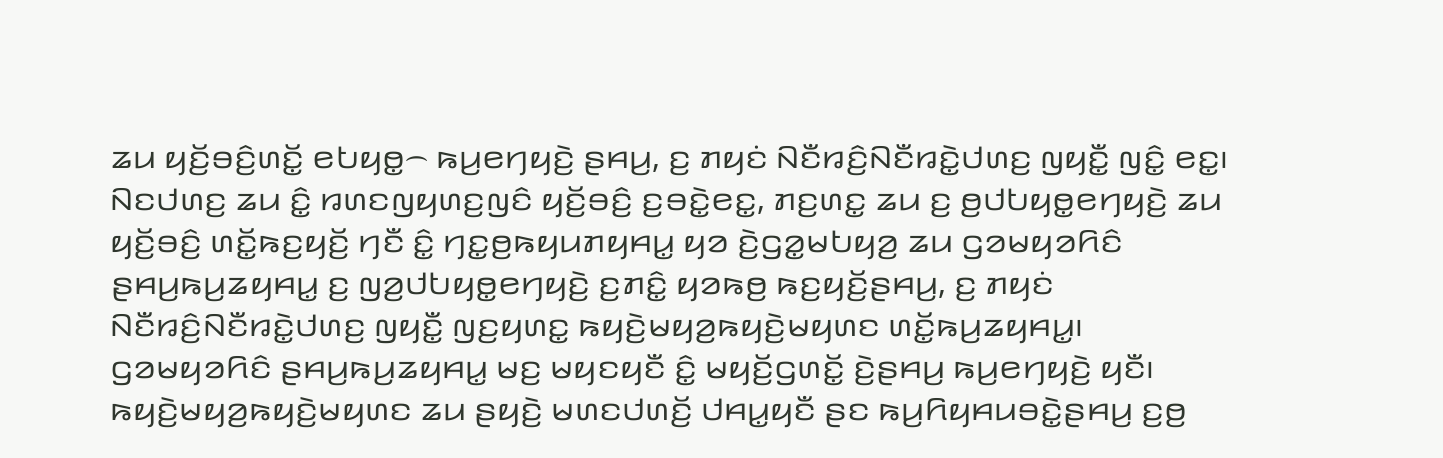ꤘꤣ ꤟꤢꤩ꤬ꤋꤢꤨ꤬ꤛꤢꤩ꤭ ꤕꤝꤟꤥ꤭꤮ ꤒꤣ꤬ꤕꤚꤟꤢꤧ꤬ ꤔꤌꤣ꤬, ꤢ꤬ ꤊꤟꤢꤦ ꤡꤢꤪꤙꤢꤨ꤬ꤡꤢꤪꤙꤢꤧ꤭ꤓꤛꤢ꤬ ꤜꤟꤢꤪ꤭ ꤜꤢꤨ꤭ ꤕꤢ꤭꤯ ꤡꤢꤓꤛꤢ꤬ ꤘꤣ ꤢꤨ꤭ ꤙꤛꤢꤜꤟꤛꤢ꤬ꤜꤢꤨ ꤟꤢꤩ꤬ꤋꤢꤨ꤬ ꤢ꤬ꤋꤢꤧ꤭ꤕꤢ꤭, ꤊꤢ꤬ꤛꤢ꤭ ꤘꤣ ꤢ꤬ ꤥ꤬ꤓꤝꤟꤥ꤭ꤕꤚꤟꤢꤧ꤬ ꤘꤣ ꤟꤢꤩ꤬ꤋꤢꤨ꤬ ꤛꤢꤩ꤭ꤒꤢ꤬ꤟꤢꤩ꤬ ꤚꤢꤪ ꤢꤨ꤭ ꤚꤢ꤭ꤥ꤬ꤒꤟꤣꤊꤟꤌꤣ꤭ ꤟꤤ ꤢꤧ꤬ꤞꤤ꤭ꤗꤝꤟꤤ꤬ ꤘꤣ ꤞꤤꤗꤟꤤꤖꤢꤨ ꤔꤌꤣ꤬ꤒꤣ꤬ꤘꤟꤌꤣ꤭ ꤢ꤬ ꤜꤤ꤬ꤓꤝꤟꤥ꤭ꤕꤚꤟꤢꤧ꤬ ꤢ꤬ꤊꤢꤨ꤭ ꤟꤤꤒꤥ꤬ ꤒꤢ꤬ꤟꤢꤩ꤬ꤔꤌꤣ꤬, ꤢ꤬ ꤊꤟꤢꤦ ꤡꤢꤪꤙꤢꤨ꤬ꤡꤢꤪꤙꤢꤧ꤭ꤓꤛꤢ꤬ ꤜꤟꤢꤪ꤭ ꤜꤢ꤬ꤟꤛꤢ꤭ ꤒꤟꤢꤧ꤬ꤗꤟꤤ꤬ꤒꤟꤢꤧ꤬ꤗꤟꤛꤢ ꤛꤢꤩ꤭ꤒꤣ꤬ꤘꤟꤌꤣ꤭꤯ ꤞꤤꤗꤟꤤꤖꤢꤨ ꤔꤌꤣ꤬ꤒꤣ꤬ꤘꤟꤌꤣ꤭ ꤗꤢ꤬ ꤗꤟꤢꤟꤢꤪ ꤢꤨ꤭ ꤗꤟꤢꤩ꤬ꤞꤛꤢꤩ꤭ ꤢꤧ꤬ꤔꤌꤣ꤬ ꤒꤣ꤬ꤕꤚꤟꤢꤧ꤬ ꤟꤢꤪ꤯
ꤒꤟꤢꤧ꤬ꤗꤟꤤ꤬ꤒꤟꤢꤧ꤬ꤗꤟꤛꤢ ꤘꤣ ꤔꤟꤢꤧ꤬ ꤗꤛꤢꤓꤛꤢꤩ꤬ ꤓꤌꤣ꤭ꤟꤢꤪ ꤔꤢ ꤒꤣ꤬ꤖꤟꤌꤣꤋꤢꤧ꤭ꤔꤌꤣ꤬ ꤢ꤬ꤥ꤬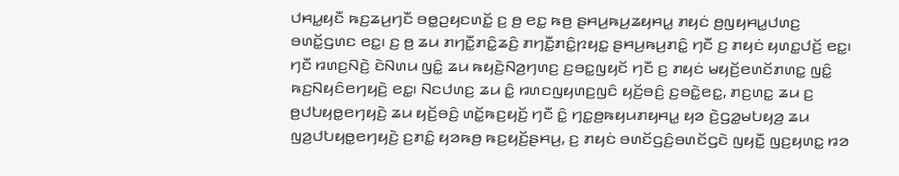ꤓꤌꤣ꤭ꤟꤢꤪ ꤒꤢ꤬ꤘꤣ꤬ꤚꤢꤪ ꤋꤥ꤭ꤑꤟꤢꤛꤢꤩ꤭ ꤢ꤬ ꤥ꤬ ꤕꤢ꤭ ꤒꤥ꤬ ꤔꤌꤣ꤬ꤒꤣ꤬ꤘꤟꤌꤣ꤭ ꤊꤟꤢꤦ ꤥ꤬ꤜꤟꤌꤣ꤭ꤓꤛꤢ꤬ ꤋꤛꤢꤩ꤭ꤞꤛꤢ ꤕꤢ꤭꤯ ꤢ꤬ ꤥ꤬ ꤘꤣ ꤊꤚꤢꤪ꤭ꤊꤢꤨ꤭ꤘꤢꤨ꤬ ꤊꤚꤢꤪ꤭ꤊꤢꤨ꤭ꤐꤟꤢ꤭ ꤔꤌꤣ꤬ꤒꤣ꤬ꤊꤢꤨ꤭ ꤚꤢꤪ ꤢ꤬ ꤊꤟꤢꤦ ꤟꤛꤢ꤭ꤓꤢꤩ꤬ ꤕꤢ꤭꤯ ꤚꤢꤪ ꤙꤛꤢ꤬ꤡꤢꤧ꤬ ꤢꤧꤡꤛꤣ ꤜꤢꤨ꤭ ꤘꤣ ꤒꤟꤢꤧ꤬ꤡꤤ꤬ꤚꤛꤢ꤬ ꤢ꤬ꤋꤢ꤭ꤜꤟꤢꤩ ꤚꤢꤪ ꤢ꤬ ꤊꤟꤢꤦ ꤗꤟꤢꤩ꤬ꤕꤛꤢꤩꤊꤛꤢ꤭ ꤜꤢꤨ꤭ ꤒꤢ꤬ꤡꤟꤢꤨꤕꤚꤟꤢꤧ꤬ ꤕꤢ꤭꤯ ꤡꤢꤓꤛꤢ꤬ ꤘꤣ ꤢꤨ꤭ ꤙꤛꤢꤜꤟꤛꤢ꤬ꤜꤢꤨ ꤟꤢꤩ꤬ꤋꤢꤨ꤬ ꤢ꤬ꤋꤢꤧ꤭ꤕꤢ꤭, ꤊꤢ꤬ꤛꤢ꤭ ꤘꤣ ꤢ꤬ ꤥ꤬ꤓꤝꤟꤥ꤭ꤕꤚꤟꤢꤧ꤬ ꤘꤣ ꤟꤢꤩ꤬ꤋꤢꤨ꤬ ꤛꤢꤩ꤭ꤒꤢ꤬ꤟꤢꤩ꤬ ꤚꤢꤪ ꤢꤨ꤭ ꤚꤢ꤭ꤥ꤬ꤒꤟꤣꤊꤟꤌꤣ꤭ ꤟꤤ ꤢꤧ꤬ꤞꤤ꤭ꤗꤝꤟꤤ꤬ ꤘꤣ ꤜꤤ꤬ꤓꤝꤟꤥ꤭ꤕꤚꤟꤢꤧ꤬ ꤢ꤬ꤊꤢꤨ꤭ ꤟꤤꤒꤥ꤬ ꤒꤢ꤬ꤟꤢꤩ꤬ꤔꤌꤣ꤬, ꤢ꤬ ꤊꤟꤢꤦ ꤋꤛꤢꤩꤞꤢꤨ꤬ꤋꤛꤢꤩꤞꤢꤧ ꤜꤟꤢꤪ꤭ ꤜꤢ꤬ꤟꤛꤢ꤭ ꤙꤤ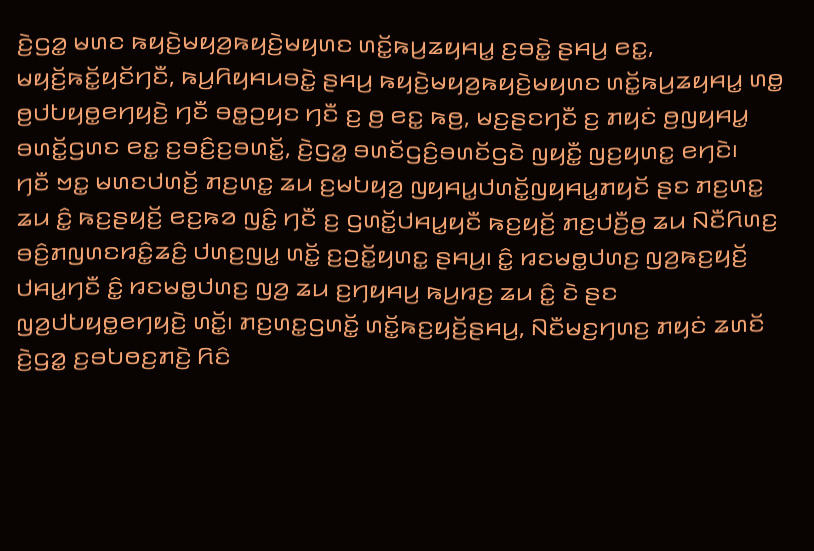ꤢꤧ꤬ꤞꤤ꤭ ꤗꤛꤢ ꤒꤟꤢꤧ꤬ꤗꤟꤤ꤬ꤒꤟꤢꤧ꤬ꤗꤟꤛꤢ ꤛꤢꤩ꤭ꤒꤣ꤬ꤘꤟꤌꤣ꤭ ꤢ꤬ꤋꤢꤧ꤭ ꤔꤌꤣ꤬ ꤕꤢ꤭, ꤗꤟꤢꤩ꤬ꤒꤢꤩ꤭ꤟꤢꤩꤚꤢꤪ, ꤒꤣ꤬ꤖꤟꤌꤣꤋꤢꤧ꤭ ꤔꤌꤣ꤬ ꤒꤟꤢꤧ꤬ꤗꤟꤤ꤬ꤒꤟꤢꤧ꤬ꤗꤟꤛꤢ ꤛꤢꤩ꤭ꤒꤣ꤬ꤘꤟꤌꤣ꤭ ꤛꤥ꤭ ꤥ꤬ꤓꤝꤟꤥ꤭ꤕꤚꤟꤢꤧ꤬ ꤚꤢꤪ ꤋꤥ꤭ꤑꤟꤢ ꤚꤢꤪ ꤢ꤬ ꤥ꤬ ꤕꤢ꤭ ꤒꤥ꤬, ꤗꤢ꤬ꤔꤢꤚꤢꤪ ꤢ꤬ ꤊꤟꤢꤦ ꤥ꤬ꤜꤟꤌꤣ꤭ ꤋꤛꤢꤩ꤭ꤞꤛꤢ ꤕꤢ꤭ ꤢ꤬ꤋꤢꤨ꤬ꤢ꤬ꤋꤛꤢꤩ꤭, ꤢꤧ꤬ꤞꤤ꤭ ꤋꤛꤢꤩꤞꤢꤨ꤬ꤋꤛꤢꤩꤞꤢꤧ ꤜꤟꤢꤪ꤭ ꤜꤢ꤬ꤟꤛꤢ꤭ ꤕꤚꤢꤧ꤯
ꤚꤢꤪ ꤠꤢ꤭ ꤗꤛꤢꤓꤛꤢꤩ꤬ ꤊꤢ꤬ꤛꤢ꤭ ꤘꤣ ꤢ꤬ꤗꤝꤟꤤ꤬ ꤜꤟꤌꤣ꤭ꤓꤛꤢꤩ꤭ꤜꤟꤌꤣ꤭ꤊꤟꤢꤩ ꤔꤢ ꤊꤢ꤬ꤛꤢ꤭ ꤘꤣ ꤢꤨ꤭ ꤒꤢ꤬ꤔꤟꤢꤩ꤬ ꤕꤢ꤬ꤒꤤ ꤜꤢꤨ꤭ ꤚꤢꤪ ꤢ꤬ ꤞꤛꤢꤩ꤭ꤓꤌꤣ꤭ꤟꤢꤪ ꤒꤢ꤬ꤟꤢꤩ꤬ ꤊꤢ꤬ꤓꤢꤪ꤬ꤥ꤬ ꤘꤣ ꤡꤢꤪꤖꤛꤢ꤬ ꤋꤢꤨ꤬ꤊꤜꤛꤢꤙꤢꤨ꤭ꤘꤢꤨ꤬ ꤓꤛꤢ꤬ꤜꤣ꤭ ꤛꤢꤩ꤭ ꤢ꤬ꤑꤢꤩ꤭ꤟꤛꤢ꤭ ꤔꤌꤣ꤬꤯ ꤢꤨ꤭ ꤙꤢꤗꤥ꤭ꤓꤛꤢ꤬ ꤜꤤ꤬ꤒꤢ꤬ꤟꤢꤩ꤬ ꤓꤌꤣ꤭ꤚꤢꤪ ꤢꤨ꤭ ꤙꤢꤗꤥ꤭ꤓꤛꤢ꤬ ꤜꤤ꤬ ꤘꤣ ꤢ꤬ꤚꤟꤌꤣ꤬ ꤒꤣ꤬ꤙꤢ꤬ ꤘꤣ ꤢꤨ꤭ ꤢꤧ ꤔꤢ ꤜꤤ꤬ꤓꤝꤟꤥ꤭ꤕꤚꤟꤢꤧ꤬ ꤛꤢꤩ꤭꤯ ꤊꤢ꤬ꤛꤢ꤭ꤞꤛꤢꤩ꤭ ꤛꤢꤩ꤭ꤒꤢ꤬ꤟꤢꤩ꤬ꤔꤌꤣ꤬, ꤡꤢꤪꤗꤢ꤬ꤚꤛꤢ꤬ ꤊꤟꤢꤦ ꤘꤛꤢꤩ ꤢꤧ꤬ꤞꤤ꤭ ꤢ꤬ꤋꤝꤥꤢ꤬ꤊꤢꤧ꤬ ꤖꤢꤨ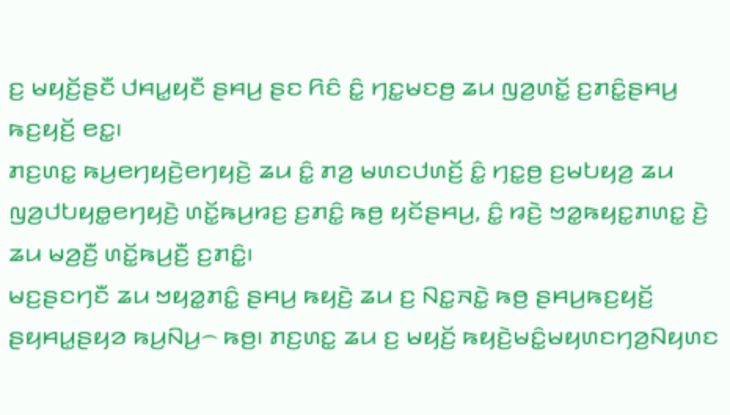ꤢ꤬ ꤗꤟꤢꤩ꤬ꤔꤢꤪ ꤓꤌꤣ꤭ꤟꤢꤪ ꤔꤌꤣ꤬ ꤔꤢ ꤖꤢꤨ ꤢꤨ꤭ ꤚꤢ꤭ꤗꤢꤥ꤬ ꤘꤣ ꤜꤤ꤬ꤛꤢꤩ꤭ ꤢ꤬ꤊꤢꤨ꤭ꤔꤌꤣ꤬ ꤒꤢ꤬ꤟꤢꤩ꤬ ꤕꤢ꤭꤯
ꤊꤢ꤬ꤛꤢ꤭ ꤒꤣ꤬ꤕꤚꤟꤢꤧ꤬ꤕꤚꤟꤢꤧ꤬ ꤘꤣ ꤢꤨ꤭ ꤊꤤ꤬ ꤗꤛꤢꤓꤛꤢꤩ꤬ ꤢꤨ꤭ ꤚꤢ꤭ꤥ꤬ ꤢ꤬ꤗꤝꤟꤤ꤬ ꤘꤣ ꤜꤤ꤬ꤓꤝꤟꤥ꤭ꤕꤚꤟꤢꤧ꤬ ꤛꤢꤩ꤭ꤒꤣ꤬ꤙꤢ꤬ ꤢ꤬ꤊꤢꤨ꤭ ꤒꤥ꤬ ꤟꤢꤩꤔꤌꤣ꤬, ꤢꤨ꤭ ꤙꤢꤧ꤬ ꤠꤤ꤭ꤒꤟꤢ꤭ꤊꤛꤢ꤭ ꤢꤧ꤬ ꤘꤣ ꤗꤤ꤬ꤢꤪ꤬ ꤛꤢꤩ꤭ꤒꤣ꤬ꤢꤪ꤬ ꤢ꤬ꤊꤢꤨ꤭꤯
ꤗꤢ꤬ꤔꤢꤚꤢꤪ ꤘꤣ ꤠꤟꤤ꤭ꤊꤢꤨ꤭ ꤔꤌꤣ꤬ ꤒꤟꤢꤧ꤬ ꤘꤣ ꤢ꤬ ꤡꤢ꤭ꤏꤢꤧ꤭ ꤒꤥ꤬ ꤔꤌꤣ꤬ꤒꤢ꤬ꤟꤢꤩ꤬ ꤔꤟꤌꤣ꤭ꤔꤟꤤ ꤒꤣ꤬ꤡꤣ꤬꤮ ꤒꤥ꤬꤯ ꤊꤢ꤬ꤛꤢ꤭ ꤘꤣ ꤢ꤬ ꤗꤟꤢꤩ꤬ ꤒꤟꤢꤧ꤬ꤗꤢꤨ꤭ꤗꤟꤛꤢꤚꤤ꤬ꤡꤟꤛꤢ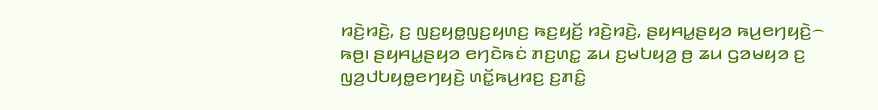ꤙꤢꤧ꤬ꤙꤢꤧ꤬, ꤢ꤬ ꤜꤢ꤬ꤟꤥ꤭ꤜꤢ꤬ꤟꤛꤢ꤬ ꤒꤢ꤬ꤟꤢꤩ꤬ ꤙꤢꤧ꤬ꤙꤢꤧ꤬, ꤔꤟꤌꤣ꤭ꤔꤟꤤ ꤒꤣ꤬ꤕꤚꤟꤢꤧ꤬꤮ ꤒꤥ꤬꤯ ꤔꤟꤌꤣ꤭ꤔꤟꤤ ꤕꤚꤢꤧꤒꤢꤦ ꤊꤢ꤬ꤛꤢ꤭ ꤘꤣ ꤢ꤬ꤗꤝꤟꤤ꤬ ꤥ꤬ ꤘꤣ ꤞꤤꤗꤟꤤ ꤢ꤬ ꤜꤤ꤬ꤓꤝꤟꤥ꤭ꤕꤚꤟꤢꤧ꤬ ꤛꤢꤩ꤭ꤒꤣ꤬ꤙꤢ꤬ ꤢ꤬ꤊꤢꤨ꤭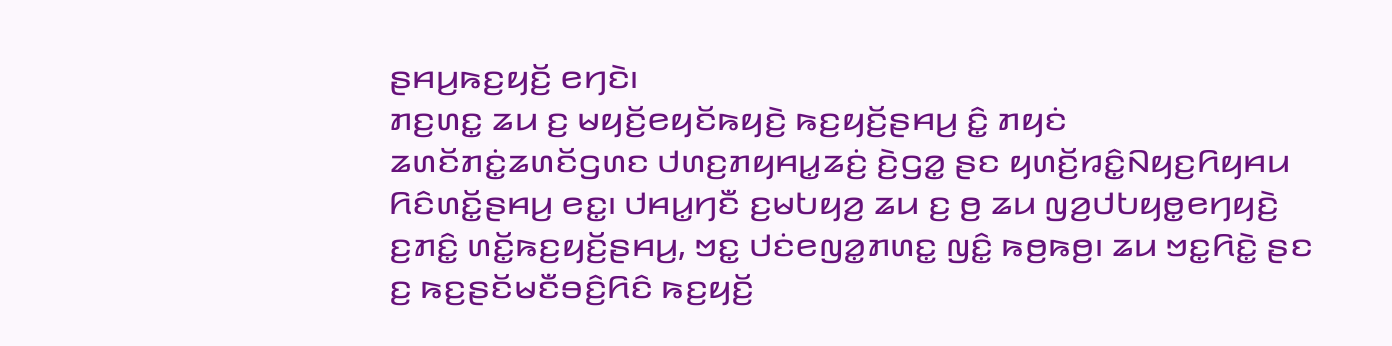ꤔꤌꤣ꤬ꤒꤢ꤬ꤟꤢꤩ꤬ ꤕꤚꤢꤧ꤯
ꤊꤢ꤬ꤛꤢ꤭ ꤘꤣ ꤢ꤬ ꤗꤟꤢꤩ꤬ꤕꤟꤢꤩꤒꤟꤢꤧ꤬ ꤒꤢ꤬ꤟꤢꤩ꤬ꤔꤌꤣ꤬ ꤢꤨ꤭ ꤊꤟꤢꤦ ꤘꤛꤢꤩꤊꤢꤦ꤭ꤘꤛꤢꤩꤞꤛꤢ ꤓꤛꤢ꤬ꤊꤟꤌꤣ꤭ꤘꤢꤦ꤬ ꤢꤧ꤬ꤞꤤ꤭ ꤔꤢ ꤟꤛꤢꤩ꤬ꤙꤢꤨ꤭ꤡꤟꤢ꤬ꤖꤟꤌꤣ ꤖꤢꤨꤛꤢꤩ꤭ꤔꤌꤣ꤬ ꤕꤢ꤭꤯ ꤓꤌꤣ꤭ꤚꤢꤪ ꤢ꤬ꤗꤝꤟꤤ꤬ ꤘꤣ ꤢ꤬ ꤥ꤬ ꤘꤣ ꤜꤤ꤬ꤓꤝꤟꤥ꤭ꤕꤚꤟꤢꤧ꤬ ꤢ꤬ꤊꤢꤨ꤭ ꤛꤢꤩ꤭ꤒꤢ꤬ꤟꤢꤩ꤬ꤔꤌꤣ꤬, ꤠꤢ꤭ ꤓꤢꤦꤕꤜꤤ꤭ꤊꤛꤢ꤭ ꤜꤢꤨ꤭ ꤒꤥ꤬ꤒꤥ꤬꤯ ꤘꤣ ꤠꤢ꤭ꤖꤢꤧ꤭ ꤔꤢ ꤢ꤬ ꤒꤢ꤬ꤔꤢꤩꤗꤢꤪꤋꤢꤨ꤬ꤖꤢꤨ ꤒꤢ꤬ꤟꤢꤩ꤬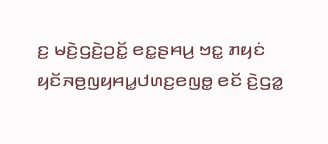ꤢ꤬ ꤗꤢꤧ꤬ꤞꤢꤧ꤬ꤑꤢꤩ꤭ ꤕꤢ꤭ꤔꤌꤣ꤬ ꤠꤢ꤭ ꤊꤟꤢꤦ ꤟꤢꤩꤏꤥ꤬ꤜꤟꤌꤣ꤭ꤓꤛꤢ꤬ꤕꤜꤥ꤭ ꤕꤢꤩ ꤢꤧ꤬ꤞꤤ꤭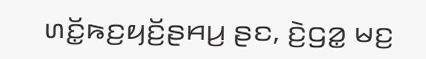ꤛꤢꤩ꤭ꤒꤢ꤬ꤟꤢꤩ꤬ꤔꤌꤣ꤬ ꤔꤢ, ꤢꤧ꤬ꤞꤤ꤭ ꤗꤢ꤬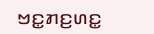ꤠꤢ꤭ꤊꤢ꤬ꤛꤢ꤭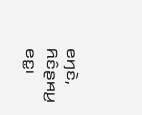ꤕꤚꤢꤧ, ꤖꤢꤨꤔꤌꤣ꤬ ꤕꤢ꤭꤯